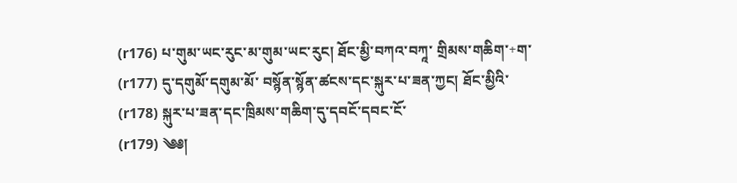(r176) པ་གུམ་ཡང་རུང་མ་གུམ་ཡང་རུང། ཐོང་མྱི་བཀའ་བཀཱ་ གྲིམས་གཆིག་+ག་
(r177) དུ་དགུམོ་དགུམ་མོ་ བསྙོན་སྙོན་ཚངས་དང་སྐུར་པ་ཟན་ཀྱང། ཐོང་མྱིའི་
(r178) སྐུར་པ་ཟན་དང་ཁྲིམས་གཆིག་དུ་དབངོ་དབང་ངོ་
(r179) ༄༅།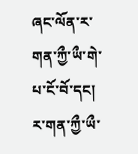ཞང་ལོན་ར་གན་ཀྱྀ་ཡྀ་གེ་པ་ངོ་བོ་དང། ར་གན་ཀྱྀ་ཡྀ་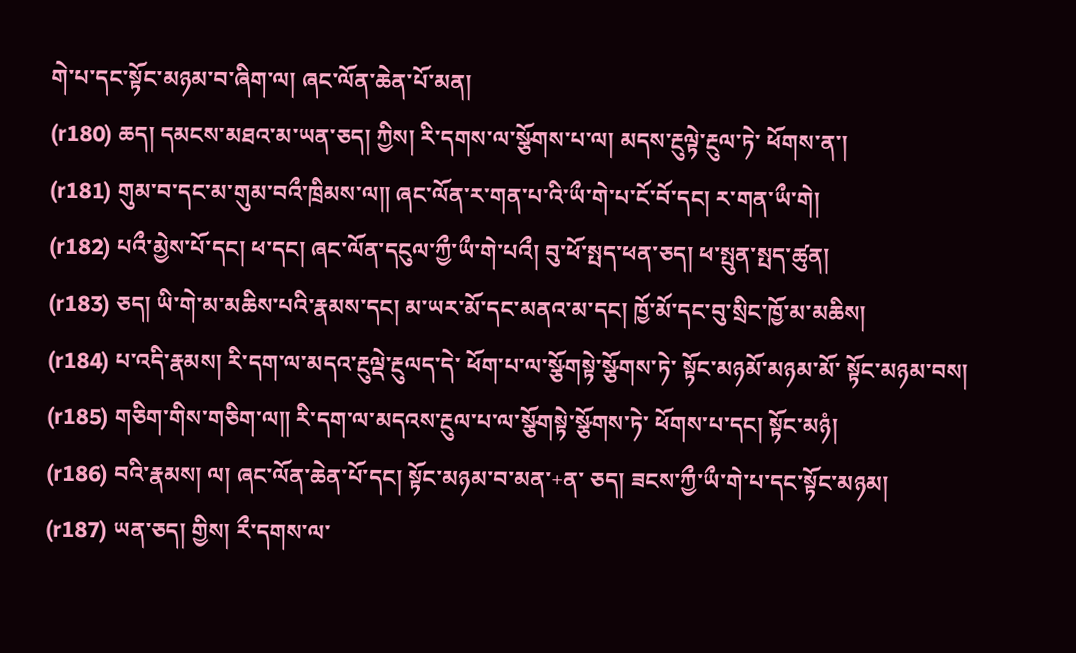གེ་པ་དང་སྟོང་མཉམ་བ་ཞིག་ལ། ཞང་ལོན་ཆེན་པོ་མན།
(r180) ཆད། དམངས་མཐའ་མ་ཡན་ཅད། ཀྱིས། རི་དགས་ལ་སྩོགས་པ་ལ། མདས་རྔུལྟེ་རྔུལ་ཏེ་ ཕོགས་ན་།
(r181) གུམ་བ་དང་མ་གུམ་བའྀ་ཁྲིམས་ལ༎ ཞང་ལོན་ར་གན་པ་འི་ཡྀ་གེ་པ་ངོ་བོ་དང། ར་གན་ཡྀ་གེ།
(r182) པའྀ་མྱེས་པོ་དང། ཕ་དང། ཞང་ལོན་དངུལ་ཀྱྀ་ཡྀ་གེ་པའྀ། བུ་ཕོ་སྤད་ཕན་ཅད། ཕ་སྤུན་སྤད་ཚུན།
(r183) ཅད། ཡི་གེ་མ་མཆིས་པའི་རྣམས་དང། མ་ཡར་མོ་དང་མནའ་མ་དང། ཁྱོ་མོ་དང་བུ་སྲིང་ཁྱོ་མ་མཆིས།
(r184) པ་འདི་རྣམས། རི་དག་ལ་མདའ་རྔུལྡེ་རྔུལད་དེ་ ཕོག་པ་ལ་སྩོགསྟེ་སྩོགས་ཏེ་ སྟོང་མཉམོ་མཉམ་མོ་ སྟོང་མཉམ་བས།
(r185) གཅིག་གིས་གཅིག་ལ༎ རི་དག་ལ་མདའས་རྔུལ་པ་ལ་སྩོགསྟེ་སྩོགས་ཏེ་ ཕོགས་པ་དང། སྟོང་མཉཾ།
(r186) བའི་རྣམས། ལ། ཞང་ལོན་ཆེན་པོ་དང། སྟོང་མཉམ་བ་མན་+ན་ ཅད། ཟངས་ཀྱྀ་ཡྀ་གེ་པ་དང་སྟོང་མཉམ།
(r187) ཡན་ཅད། གྱིས། རྀ་དགས་ལ་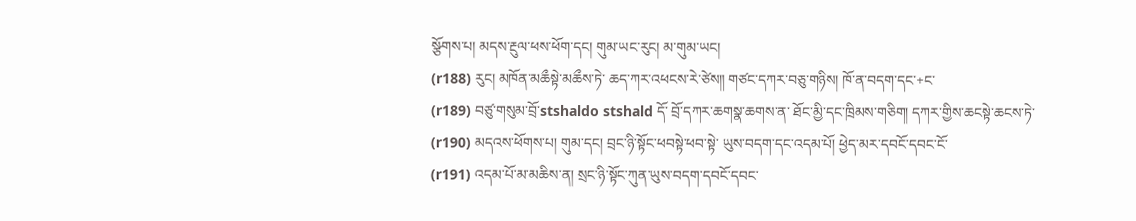སྩོགས་པ། མདས་རྔུལ་ཕས་ཕོག་དང། གུམ་ཡང་རུང། མ་གུམ་ཡང།
(r188) རུང། མཁོན་མཆྀསྟེ་མཆྀས་ཏེ་ ཆད་ཀར་འཕངས་རེ་ཙེས༎ གཙང་དཀར་བཅུ་གཉིས། ཁོ་ན་བདག་དང་+ང་
(r189) བཙུ་གསུམ་བྲོ་stshaldo stshald དོ་ བྲོ་དཀར་ཆགསྣ་ཆགས་ན་ ཐོང་མྱི་དང་ཁྲིམས་གཅིག། དཀར་གྱིས་ཆངསྟེ་ཆངས་ཏེ་
(r190) མདའས་ཕོགས་པ། གུམ་དང། བྲང་ཉི་སྟོང་ཕབསྟེ་ཕབ་སྟེ་ ཡུས་བདག་དང་འདམ་པོ། ཕྱེད་མར་དབངོ་དབང་ངོ་
(r191) འདམ་པོ་མ་མཆིས་ན། སྲང་ཉི་སྟོང་ཀུན་ཡུས་བདག་དབངོ་དབང་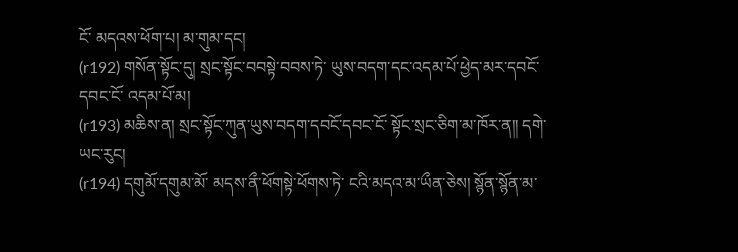ངོ་ མདའས་ཕོག་པ། མ་གུམ་དང།
(r192) གསོན་སྟོང་དུ། སྲང་སྟོང་བབསྟེ་བབས་ཏེ་ ཡུས་བདག་དང་འདམ་པོ་ཕྱེད་མར་དབངོ་དབང་ངོ་ འདམ་པོ་མ།
(r193) མཆིས་ན། སྲང་སྟོང་ཀུན་ཡུས་བདག་དབངོ་དབང་ངོ་ སྟོང་སྲང་ཅིག་མ་ཁོར་ན༎ དགེ་ཡང་རུང།
(r194) དགུམོ་དགུམ་མོ་ མདས་ནྀ་ཕོགསྟེ་ཕོགས་ཏེ་ ངའི་མདའ་མ་ཡྀན་ཅེས། སྙོན་སྙོན་མ་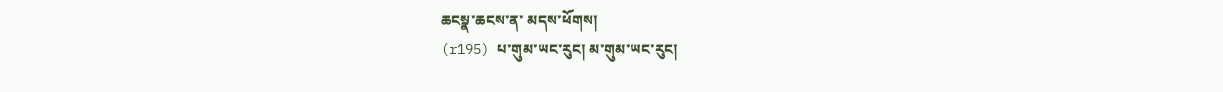ཆངསྣ་ཆངས་ན་ མདས་ཕོགས།
(r195) པ་གུམ་ཡང་རུང། མ་གུམ་ཡང་རུང།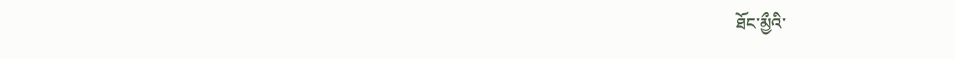ཐོང་མྱྀའི་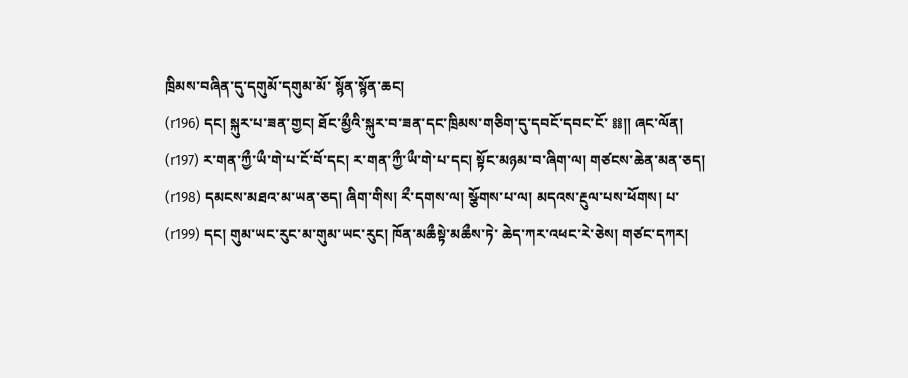ཁྲིམས་བཞིན་དུ་དགུམོ་དགུམ་མོ་ སྙོན་སྙོན་ཆང།
(r196) དང། སྐུར་པ་ཟན་གྱང། ཐོང་མྱྀའི་སྐུར་བ་ཟན་དང་ཁྲིམས་གཅིག་དུ་དབངོ་དབང་ངོ་ ༔༔༎ ཞང་ལོན།
(r197) ར་གན་ཀྱྀ་ཡྀ་གེ་པ་ངོ་བོ་དང། ར་གན་ཀྱྀ་ཡྀ་གེ་པ་དང། སྟོང་མཉམ་བ་ཞིག་ལ། གཙངས་ཆེན་མན་ཅད།
(r198) དམངས་མཐའ་མ་ཡན་ཅད། ཞིག་གིས། རྀ་དགས་ལ། སྩོགས་པ་ལ། མདའས་རྔུལ་པས་ཕོགས། པ་
(r199) དང། གུམ་ཡང་རུང་མ་གུམ་ཡང་རུང། ཁོན་མཆྀསྟེ་མཆྀས་ཏེ་ ཆེད་ཀར་འཕང་རེ་ཅེས། གཙང་དཀར།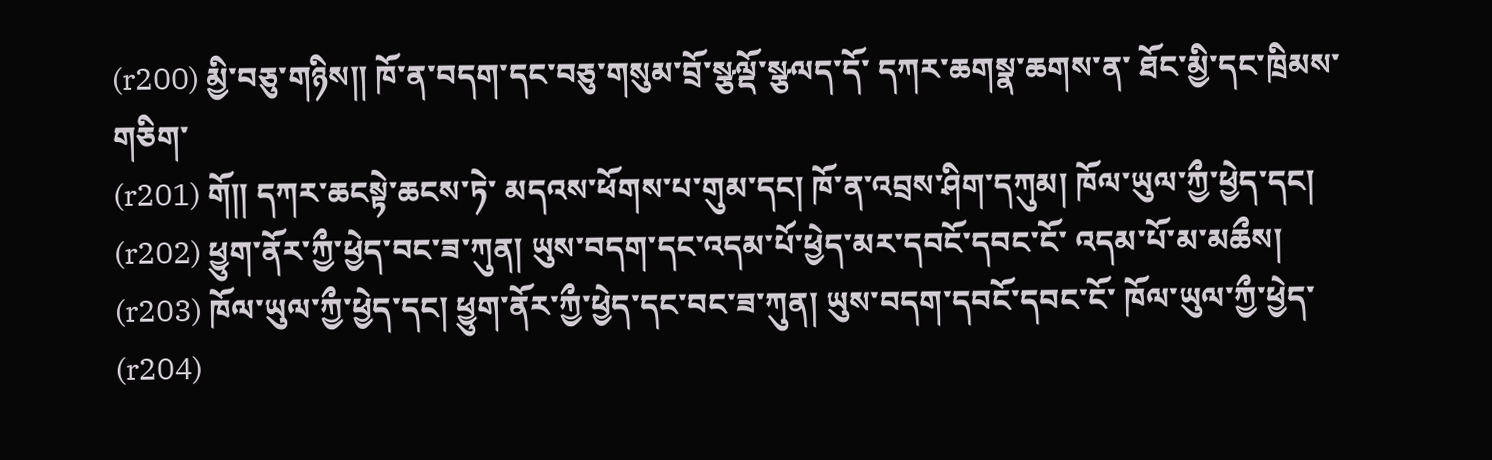(r200) མྱི་བཅུ་གཉིས༎ ཁོ་ན་བདག་དང་བཅུ་གསུམ་བྲོ་སྩལྡོ་སྩལད་དོ་ དཀར་ཆགསྣ་ཆགས་ན་ ཐོང་མྱི་དང་ཁྲིམས་གཅིག་
(r201) གོ༎ དཀར་ཆངསྟེ་ཆངས་ཏེ་ མདའས་ཕོགས་པ་གུམ་དང། ཁོ་ན་འབྲས་ཤིག་དཀུམ། ཁོལ་ཡུལ་ཀྱྀ་ཕྱེད་དང།
(r202) ཕྱུག་ནོར་ཀྱྀ་ཕྱེད་བང་ཟ་ཀུན། ཡུས་བདག་དང་འདམ་པོ་ཕྱེད་མར་དབངོ་དབང་ངོ་ འདམ་པོ་མ་མཆྀས།
(r203) ཁོལ་ཡུལ་ཀྱྀ་ཕྱེད་དང། ཕྱུག་ནོར་ཀྱྀ་ཕྱེད་དང་བང་ཟ་ཀུན། ཡུས་བདག་དབངོ་དབང་ངོ་ ཁོལ་ཡུལ་ཀྱྀ་ཕྱེད་
(r204)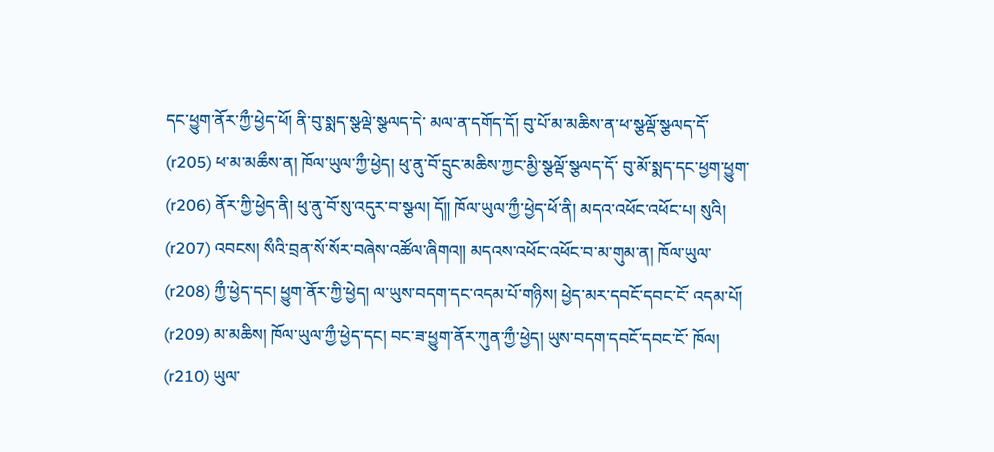དང་ཕྱུག་ནོར་ཀྱྀ་ཕྱེད་ཕོ། ནི་བུ་སྨད་སྩལྡེ་སྩལད་དེ་ མལ་ན་དགོད་དོ། བུ་པོ་མ་མཆིས་ན་ཕ་སྩལྡོ་སྩལད་དོ་
(r205) ཕ་མ་མཆྀས་ན། ཁོལ་ཡུལ་ཀྱྀ་ཕྱེད། ཕུ་ནུ་བོ་དྲུང་མཆིས་ཀྱང་མྱི་སྩལྡོ་སྩལད་དོ་ བུ་མོ་སྨད་དང་ཕྱག་ཕྱུག་
(r206) ནོར་ཀྱི་ཕྱེད་ནི། ཕུ་ནུ་བོ་སུ་འདུར་བ་སྩལ། དོ༎ ཁོལ་ཡུལ་ཀྱྀ་ཕྱེད་ཕོ་ནི། མདའ་འཕོང་འཕོང་པ། སུའི།
(r207) འབངས། སྀའི་བྲན་སོ་སོར་བཞེས་འཚོལ་ཞིགའ༎ མདའས་འཕོང་འཕོང་བ་མ་གུམ་ན། ཁོལ་ཡུལ་
(r208) ཀྱྀ་ཕྱེད་དང། ཕྱུག་ནོར་ཀྱི་ཕྱེད། ལ་ཡུས་བདག་དང་འདམ་པོ་གཉིས། ཕྱེད་མར་དབངོ་དབང་ངོ་ འདམ་པོ།
(r209) མ་མཆིས། ཁོལ་ཡུལ་ཀྱྀ་ཕྱེད་དང། བང་ཟ་ཕྱུག་ནོར་ཀུན་ཀྱྀ་ཕྱེད། ཡུས་བདག་དབངོ་དབང་ངོ་ ཁོལ།
(r210) ཡུལ་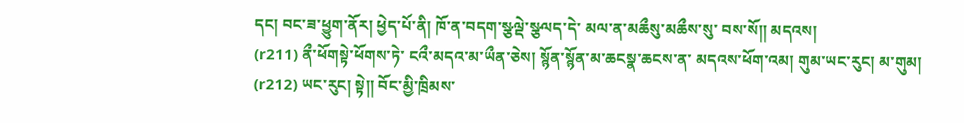དང། བང་ཟ་ཕྱུག་ནོར། ཕྱེད་པོ་ནི། ཁོ་ན་བདག་སྩལྡེ་སྩལད་དེ་ མལ་ན་མཆྀསུ་མཆྀས་སུ་ བས་སོ༎ མདའས།
(r211) ནྀ་ཕོགསྟེ་ཕོགས་ཏེ་ ངའྀ་མདའ་མ་ཡྀན་ཅེས། སྙོན་སྙོན་མ་ཆངསྣ་ཆངས་ན་ མདའས་ཕོག་འམ། གུམ་ཡང་རུང། མ་གུམ།
(r212) ཡང་རུང། སྟེ༎ བོང་མྱི་ཁྲིམས་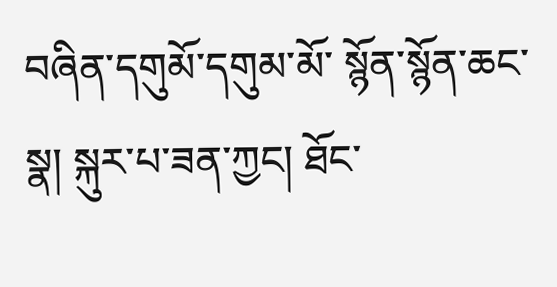བཞིན་དགུམོ་དགུམ་མོ་ སྙོན་སྙོན་ཆང་སྣ། སྐུར་པ་ཟན་ཀྱང། ཐོང་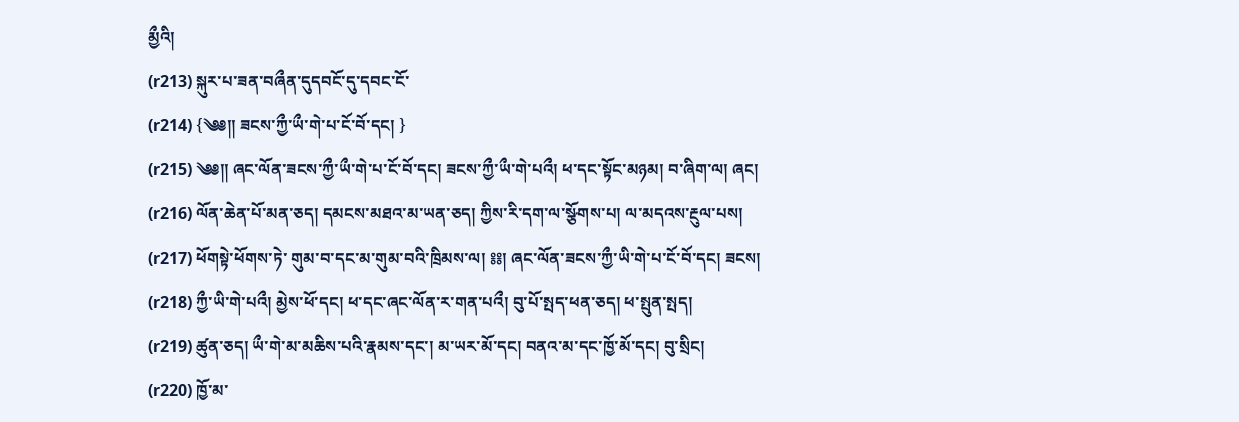མྱྀའི།
(r213) སྐུར་པ་ཟན་བཞྀན་དུདབངོ་དུ་དབང་ངོ་
(r214) {༄༅༎ ཟངས་ཀྱྀ་ཡྀ་གེ་པ་ངོ་བོ་དང། }
(r215) ༄༅༎ ཞང་ལོན་ཟངས་ཀྱྀ་ཡྀ་གེ་པ་ངོ་བོ་དང། ཟངས་ཀྱྀ་ཡྀ་གེ་པའྀ། ཕ་དང་སྟོང་མཉམ། བ་ཞིག་ལ། ཞང།
(r216) ལོན་ཆེན་པོ་མན་ཅད། དམངས་མཐའ་མ་ཡན་ཅད། ཀྱིས་རི་དག་ལ་སྩོགས་པ། ལ་མདའས་རྔུལ་པས།
(r217) ཕོགསྟེ་ཕོགས་ཏེ་ གུམ་བ་དང་མ་གུམ་བའི་ཁྲིམས་ལ། ༔༔། ཞང་ལོན་ཟངས་ཀྱྀ་ཡི་གེ་པ་ངོ་བོ་དང། ཟངས།
(r218) ཀྱྀ་ཡི་གེ་པའྀ། མྱེས་ཕོ་དང། ཕ་དང་ཞང་ལོན་ར་གན་པའྀ། བུ་པོ་སྤད་ཕན་ཅད། ཕ་སྤུན་སྤད།
(r219) ཚུན་ཅད། ཡྀ་གེ་མ་མཆིས་པའི་རྣམས་དང་། མ་ཡར་མོ་དང། བནའ་མ་དང་ཁྱོ་མོ་དང། བུ་སྲིང།
(r220) ཁྱོ་མ་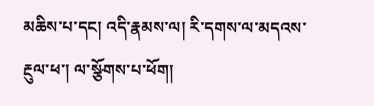མཆིས་པ་དང། འདི་རྣམས་ལ། རི་དགས་ལ་མདའས་རྔུལ་ཕ་། ལ་སྩོགས་པ་ཕོག།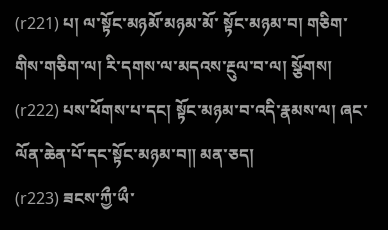(r221) པ། ལ་སྟོང་མཉམོ་མཉམ་མོ་ སྟོང་མཉམ་བ། གཅིག་གིས་གཅིག་ལ། རི་དགས་ལ་མདའས་རྔུལ་བ་ལ། སྩོགས།
(r222) པས་ཕོགས་པ་དང། སྟོང་མཉམ་བ་འདི་རྣམས་ལ། ཞང་ལོན་ཆེན་པོ་དང་སྟོང་མཉམ་བ༎ མན་ཅད།
(r223) ཟངས་ཀྱྀ་ཡྀ་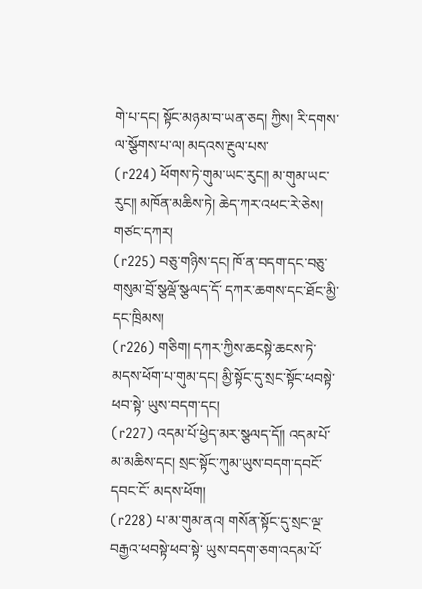གེ་པ་དང། སྟོང་མཉམ་བ་ཡན་ཅད། ཀྱིས། རི་དགས་ལ་སྩོགས་པ་ལ། མདའས་རྔུལ་པས་
(r224) ཕོགས་ཏེ་གུམ་ཡང་རུང༎ མ་གུམ་ཡང་རུང༎ མཁོན་མཆིས་ཏེ། ཆེད་ཀར་འཕང་རེ་ཅེས། གཙང་དཀར།
(r225) བཅུ་གཉིས་དང། ཁོ་ན་བདག་དང་བཅུ་གསུམ་བྲོ་སྩལྡོ་སྩལད་དོ་ དཀར་ཆགས་དང་ཐོང་མྱི་དང་ཁྲིམས།
(r226) གཅིག། དཀར་ཀྱིས་ཆངསྟེ་ཆངས་ཏེ་ མདས་ཕོག་པ་གུམ་དང། མྱི་སྟོང་དུ་སྲང་སྟོང་ཕབསྟེ་ཕབ་སྟེ་ ཡུས་བདག་དང།
(r227) འདམ་པོ་ཕྱེད་མར་སྩལད་དོ༎ འདམ་པོ་མ་མཆིས་དང། སྲང་སྟོང་ཀུམ་ཡུས་བདག་དབངོ་དབང་ངོ་ མདས་ཕོག།
(r228) པ་མ་གུམ་ནའ། གསོན་སྟོང་དུ་སྲང་ལྔ་བརྒྱའ་ཕབསྟེ་ཕབ་སྟེ་ ཡུས་བདག་ཅག་འདམ་པོ་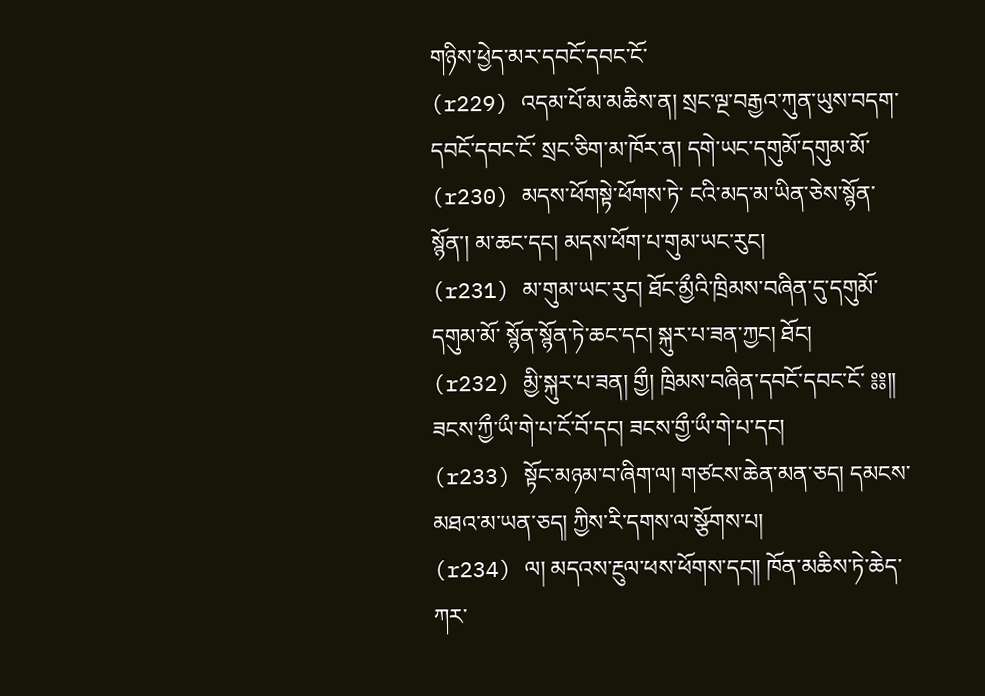གཉིས་ཕྱེད་མར་དབངོ་དབང་ངོ་
(r229) འདམ་པོ་མ་མཆིས་ན། སྲང་ལྔ་བརྒྱའ་ཀུན་ཡུས་བདག་དབངོ་དབང་ངོ་ སྲང་ཅིག་མ་ཁོར་ན། དགེ་ཡང་དགུམོ་དགུམ་མོ་
(r230) མདས་ཕོགསྟེ་ཕོགས་ཏེ་ ངའི་མད་མ་ཡིན་ཅེས་སྙོན་སྙོན་། མ་ཆང་དང། མདས་ཕོག་པ་གུམ་ཡང་རུང།
(r231) མ་གུམ་ཡང་རུང། ཐོང་མྱྀའི་ཁྲིམས་བཞིན་དུ་དགུམོ་དགུམ་མོ་ སྙོན་སྙོན་ཏེ་ཆང་དང། སྐུར་པ་ཟན་ཀྱང། ཐོང།
(r232) མྱི་སྐུར་པ་ཟན། གྱྀ། ཁྲིམས་བཞིན་དབངོ་དབང་ངོ་ ༔༔༎ ཟངས་ཀྱྀ་ཡྀ་གེ་པ་ངོ་བོ་དང། ཟངས་གྱྀ་ཡྀ་གེ་པ་དང།
(r233) སྟོང་མཉམ་བ་ཞིག་ལ། གཙངས་ཆེན་མན་ཅད། དམངས་མཐའ་མ་ཡན་ཅད། ཀྱིས་རི་དགས་ལ་སྩོགས་པ།
(r234) ལ། མདའས་རྔུལ་ཕས་ཕོགས་དང༎ ཁོན་མཆིས་ཏེ་ཆེད་ཀར་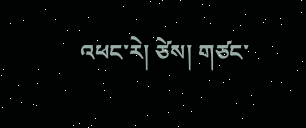འཕང་རེ། ཙེས། གཙང་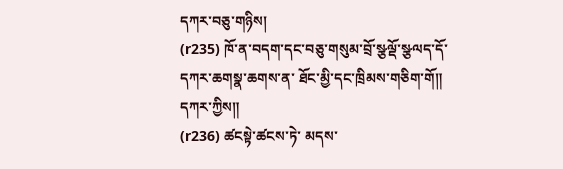དཀར་བཅུ་གཉིས།
(r235) ཁོ་ན་བདག་དང་བཅུ་གསུམ་བྲོ་སྩལྡོ་སྩལད་དོ་ དཀར་ཆགསྣ་ཆགས་ན་ ཐོང་མྱི་དང་ཁྲིམས་གཅིག་གོ༎ དཀར་ཀྱིས༎
(r236) ཚངསྟེ་ཚངས་ཏེ་ མདས་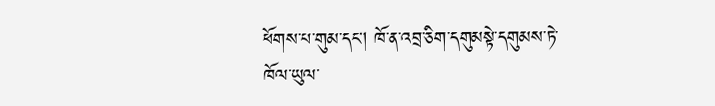ཕོགས་པ་གུམ་དང། ཁོ་ན་འབྲ་ཅིག་དགུམསྟེ་དགུམས་ཏེ་ ཁོལ་ཡུལ་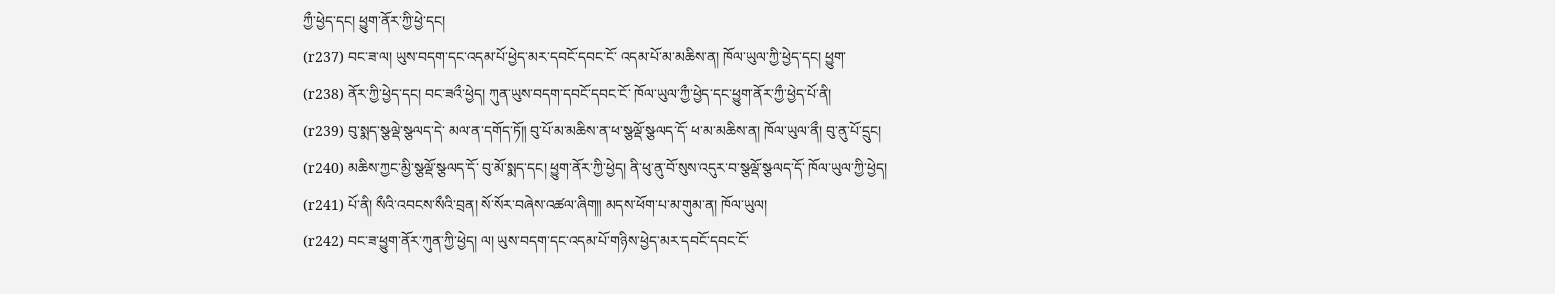ཀྱྀ་ཕྱེད་དང། ཕྱུག་ནོར་ཀྱི་ཕྱེ་དང།
(r237) བང་ཟ་ལ། ཡུས་བདག་དང་འདམ་པོ་ཕྱེད་མར་དབངོ་དབང་ངོ་ འདམ་པོ་མ་མཆིས་ན། ཁོལ་ཡུལ་ཀྱི་ཕྱེད་དང། ཕྱུག་
(r238) ནོར་ཀྱི་ཕྱེད་དང། བང་ཟའྀ་ཕྱེད། ཀུན་ཡུས་བདག་དབངོ་དབང་ངོ་ ཁོལ་ཡུལ་ཀྱྀ་ཕྱེད་དང་ཕྱུག་ནོར་ཀྱྀ་ཕྱེད་པོ་ནི།
(r239) བུ་སྨད་སྩལྡེ་སྩལད་དེ་ མལ་ན་དགོད་ཏོ༎ བུ་པོ་མ་མཆིས་ན་ཕ་སྩལྡོ་སྩལད་དོ་ ཕ་མ་མཆིས་ན། ཁོལ་ཡུལ་ནྀ། བུ་ནུ་པོ་དྲུང།
(r240) མཆིས་ཀྱང་མྱི་སྩལྡོ་སྩལད་དོ་ བུ་མོ་སྨད་དང། ཕྱུག་ནོར་ཀྱི་ཕྱེད། ནི་ཕུ་ནུ་བོ་སུས་འདུར་བ་སྩལྡོ་སྩལད་དོ་ ཁོལ་ཡུལ་ཀྱི་ཕྱེད།
(r241) པོ་ནི། སྀའི་འབངས་སྀའི་བྲན། སོ་སོར་བཞེས་འཚལ་ཞིག༎ མདས་ཕོག་པ་མ་གུམ་ན། ཁོལ་ཡུལ།
(r242) བང་ཟ་ཕྱུག་ནོར་ཀུན་ཀྱི་ཕྱེད། ལ། ཡུས་བདག་དང་འདམ་པོ་གཉིས་ཕྱེད་མར་དབངོ་དབང་ངོ་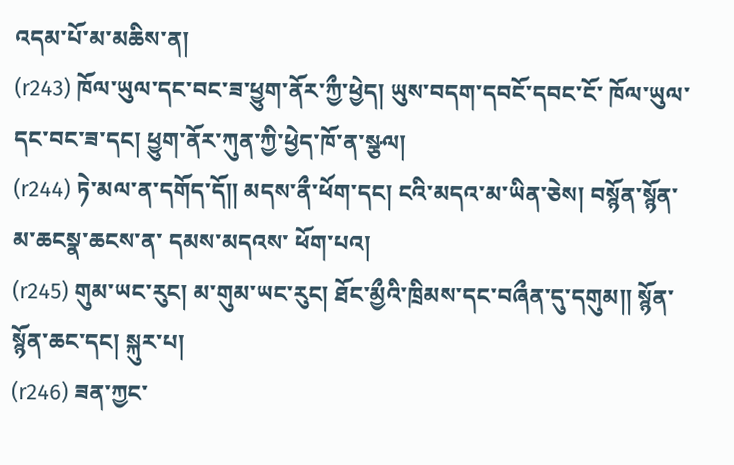འདམ་པོ་མ་མཆིས་ན།
(r243) ཁོལ་ཡུལ་དང་བང་ཟ་ཕྱུག་ནོར་ཀྱྀ་ཕྱེད། ཡུས་བདག་དབངོ་དབང་ངོ་ ཁོལ་ཡུལ་དང་བང་ཟ་དང། ཕྱུག་ནོར་ཀུན་ཀྱི་ཕྱེད་ཁོ་ན་སྩལ།
(r244) ཏེ་མལ་ན་དགོད་དོ༎ མདས་ནྀ་ཕོག་དང། ངའི་མདའ་མ་ཡིན་ཅེས། བསྙོན་སྙོན་མ་ཆངསྣ་ཆངས་ན་ དམས་མདའས་ ཕོག་པའ།
(r245) གུམ་ཡང་རུང། མ་གུམ་ཡང་རུང། ཐོང་མྱྀའི་ཁྲིམས་དང་བཞྀན་དུ་དགུམ༎ སྙོན་སྙོན་ཆང་དང། སྐུར་པ།
(r246) ཟན་ཀྱང་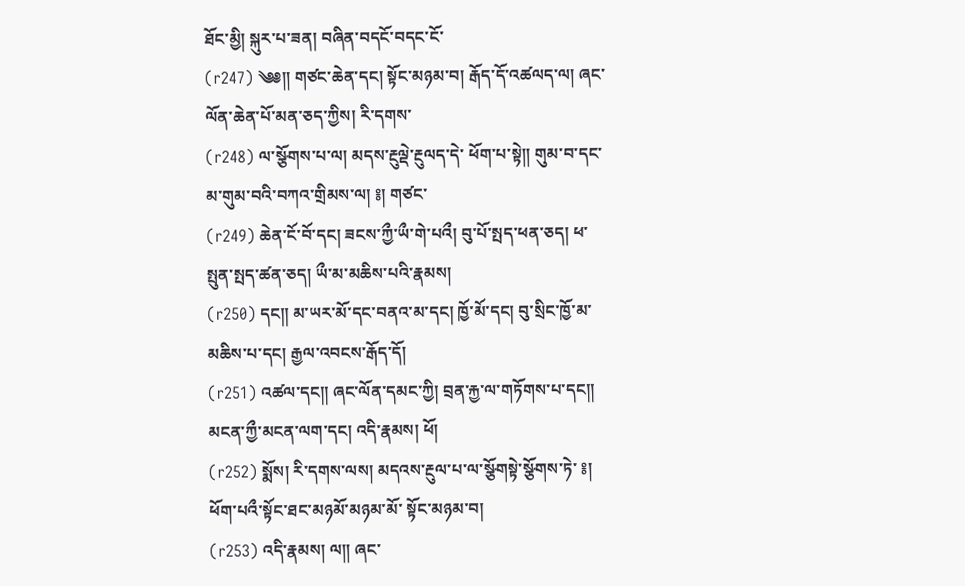ཐོང་མྱི། སྐུར་པ་ཟན། བཞིན་བདངོ་བདང་ངོ་
(r247) ༄༅༎ གཙང་ཆེན་དང། སྟོང་མཉམ་བ། རྒོད་དོ་འཚལད་ལ། ཞང་ལོན་ཆེན་པོ་མན་ཅད་ཀྱིས། རི་དགས་
(r248) ལ་སྩོགས་པ་ལ། མདས་རྔུལྡེ་རྔུལད་དེ་ ཕོག་པ་སྟེ༎ གུམ་བ་དང་མ་གུམ་བའི་བཀའ་གྲིམས་ལ། ༔། གཙང་
(r249) ཆེན་ངོ་བོ་དང། ཟངས་ཀྱྀ་ཡྀ་གེ་པའྀ། བུ་པོ་སྤད་ཕན་ཅད། ཕ་སྤུན་སྤད་ཚན་ཅད། ཡྀ་མ་མཆིས་པའི་རྣམས།
(r250) དང༎ མ་ཡར་མོ་དང་བནའ་མ་དང། ཁྱོ་མོ་དང། བུ་སྲིང་ཁྱོ་མ་མཆིས་པ་དང། རྒྱལ་འབངས་རྒོད་དོ།
(r251) འཚལ་དང༎ ཞང་ལོན་དམང་ཀྱི། བྲན་རྐྱ་ལ་གཏོགས་པ་དང༎ མངན་ཀྱྀ་མངན་ལག་དང། འདི་རྣམས། ཕོ།
(r252) སྨོས། རི་དགས་ལས། མདའས་རྔུལ་པ་ལ་སྩོགསྟེ་སྩོགས་ཏེ་ ༔། ཕོག་པའྀ་སྟོང་ཐང་མཉམོ་མཉམ་མོ་ སྟོང་མཉམ་བ།
(r253) འདི་རྣམས། ལ༎ ཞང་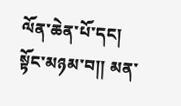ལོན་ཆེན་པོ་དང། སྟོང་མཉམ་བ༎ མན་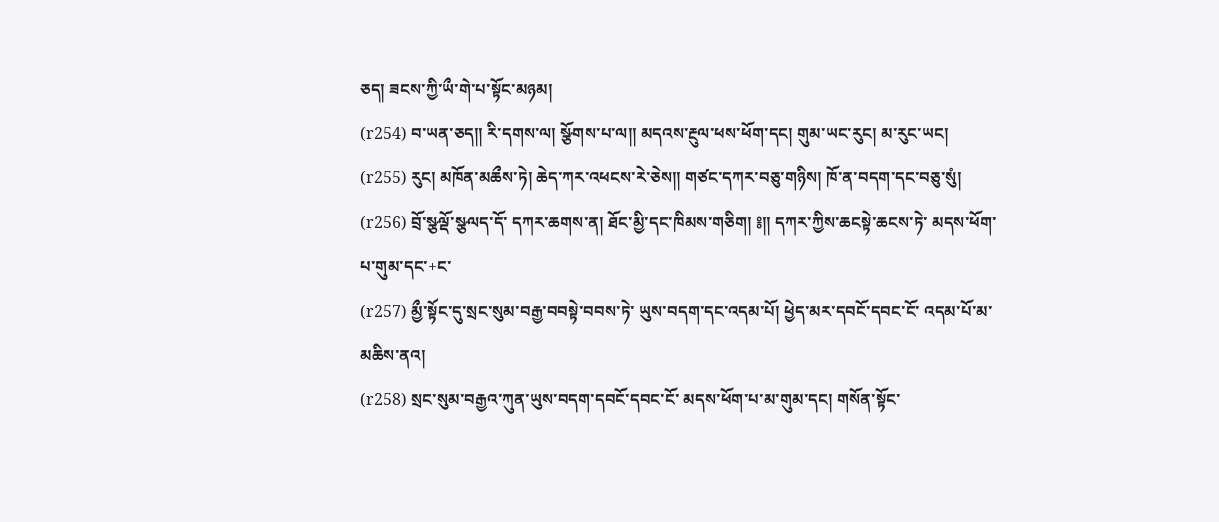ཅད། ཟངས་ཀྱི་ཡྀ་གེ་པ་སྟོང་མཉམ།
(r254) བ་ཡན་ཅད༎ རི་དགས་ལ། སྩོགས་པ་ལ༎ མདའས་རྔུལ་ཕས་ཕོག་དང། གུམ་ཡང་རུང། མ་རུང་ཡང།
(r255) རུང། མཁོན་མཆྀས་ཏེ། ཆེད་ཀར་འཕངས་རེ་ཅེས༎ གཙང་དཀར་བཅུ་གཉིས། ཁོ་ན་བདག་དང་བཅུ་སུཾ།
(r256) བྲོ་སྩལྡོ་སྩལད་དོ་ དཀར་ཆགས་ན། ཐོང་མྱི་དང་ཁིམས་གཅིག། ༔༎ དཀར་ཀྱིས་ཆངསྟེ་ཆངས་ཏེ་ མདས་ཕོག་པ་གུམ་དང་+ང་
(r257) མྱྀ་སྟོང་དུ་སྲང་སུམ་བརྒྱ་བབསྟེ་བབས་ཏེ་ ཡུས་བདག་དང་འདམ་པོ། ཕྱེད་མར་དབངོ་དབང་ངོ་ འདམ་པོ་མ་མཆིས་ནའ།
(r258) སྲང་སུམ་བརྒྱའ་ཀུན་ཡུས་བདག་དབངོ་དབང་ངོ་ མདས་ཕོག་པ་མ་གུམ་དང། གསོན་སྟོང་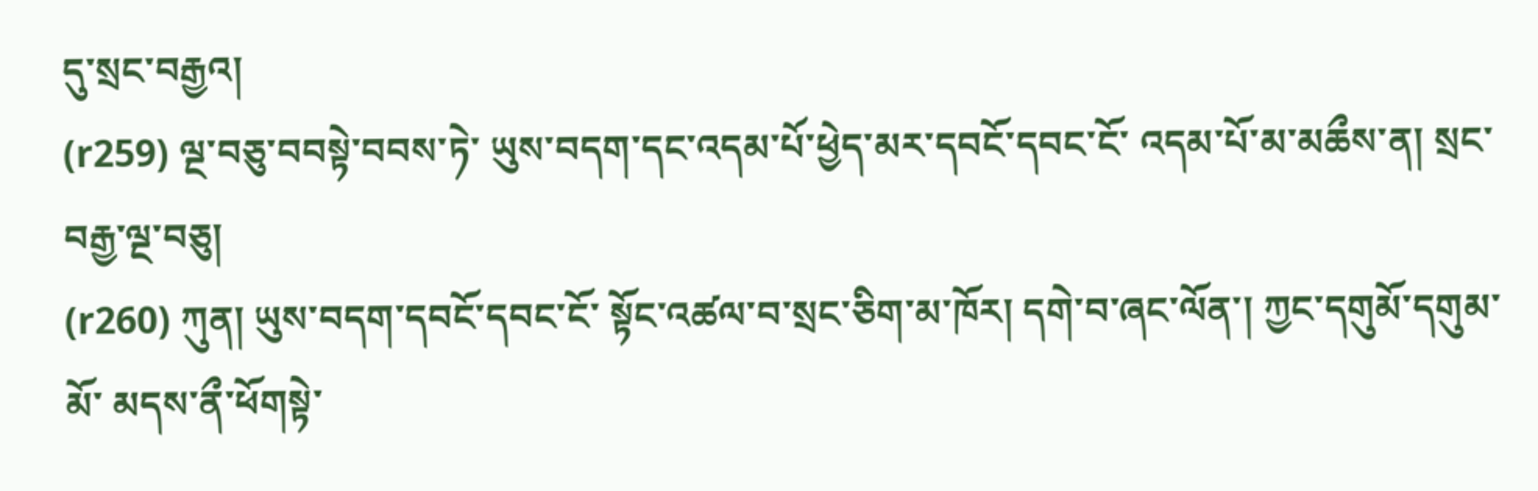དུ་སྲང་བརྒྱའ།
(r259) ལྔ་བཅུ་བབསྟེ་བབས་ཏེ་ ཡུས་བདག་དང་འདམ་པོ་ཕྱེད་མར་དབངོ་དབང་ངོ་ འདམ་པོ་མ་མཆྀས་ན། སྲང་བརྒྱ་ལྔ་བཅུ།
(r260) ཀུན། ཡུས་བདག་དབངོ་དབང་ངོ་ སྟོང་འཚལ་བ་སྲང་ཅིག་མ་ཁོར། དགེ་བ་ཞང་ལོན་། ཀྱང་དགུམོ་དགུམ་མོ་ མདས་ནྀ་ཕོགསྟེ་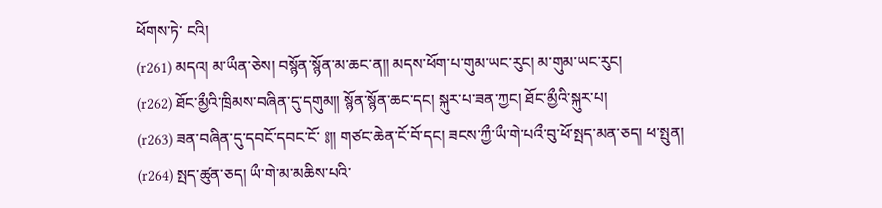ཕོགས་ཏེ་ ངའི།
(r261) མདའ། མ་ཡྀན་ཅེས། བསྙོན་སྙོན་མ་ཆང་ན༎ མདས་ཕོག་པ་གུམ་ཡང་རུང། མ་གུམ་ཡང་རུང།
(r262) ཐོང་མྱྀའི་ཁྲིམས་བཞིན་དུ་དགུམ༎ སྙོན་སྙོན་ཆང་དང། སྐུར་པ་ཟན་ཀྱང། ཐོང་མྱྀའི་སྐུར་པ།
(r263) ཟན་བཞིན་དུ་དབངོ་དབང་ངོ་ ༔༎ གཙང་ཆེན་ངོ་བོ་དང། ཟངས་ཀྱྀ་ཡྀ་གེ་པའྀ་བུ་ཕོ་སྤད་མན་ཅད། ཕ་སྤུན།
(r264) སྤད་ཚུན་ཅད། ཡྀ་གེ་མ་མཆིས་པའི་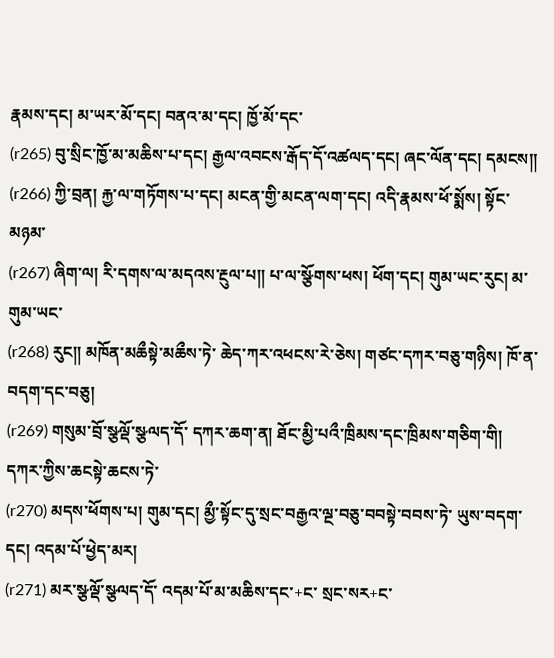རྣམས་དང། མ་ཡར་མོ་དང། བནའ་མ་དང། ཁྱོ་མོ་དང་
(r265) བུ་སྲིང་ཁྱོ་མ་མཆིས་པ་དང། རྒྱལ་འབངས་རྒོད་དོ་འཚལད་དང། ཞང་ལོན་དང། དམངས༎
(r266) ཀྱི་བྲན། རྐྱ་ལ་གཏོགས་པ་དང། མངན་གྱི་མངན་ལག་དང། འདི་རྣམས་ཕོ་སྨོས། སྟོང་མཉམ་
(r267) ཞིག་ལ། རི་དགས་ལ་མདའས་རྔུལ་པ༎ པ་ལ་སྩོགས་ཕས། ཕོག་དང། གུམ་ཡང་རུང། མ་གུམ་ཡང་
(r268) རུང༎ མཁོན་མཆྀསྟེ་མཆྀས་ཏེ་ ཆེད་ཀར་འཕངས་རེ་ཅེས། གཙང་དཀར་བཅུ་གཉིས། ཁོ་ན་བདག་དང་བཅུ།
(r269) གསུམ་བྲོ་སྩལྡོ་སྩལད་དོ་ དཀར་ཆག་ན། ཐོང་མྱི་པའྀ་ཁྲིམས་དང་ཁྲིམས་གཅིག་གི། དཀར་ཀྱིས་ཆངསྟེ་ཆངས་ཏེ་
(r270) མདས་ཕོགས་པ། གུམ་དང། མྱྀ་སྟོང་དུ་སྲང་བརྒྱའ་ལྔ་བཅུ་བབསྟེ་བབས་ཏེ་ ཡུས་བདག་དང། འདམ་པོ་ཕྱེད་མར།
(r271) མར་སྩལྡོ་སྩལད་དོ་ འདམ་པོ་མ་མཆིས་དང་+ང་ སྲང་སར+ང་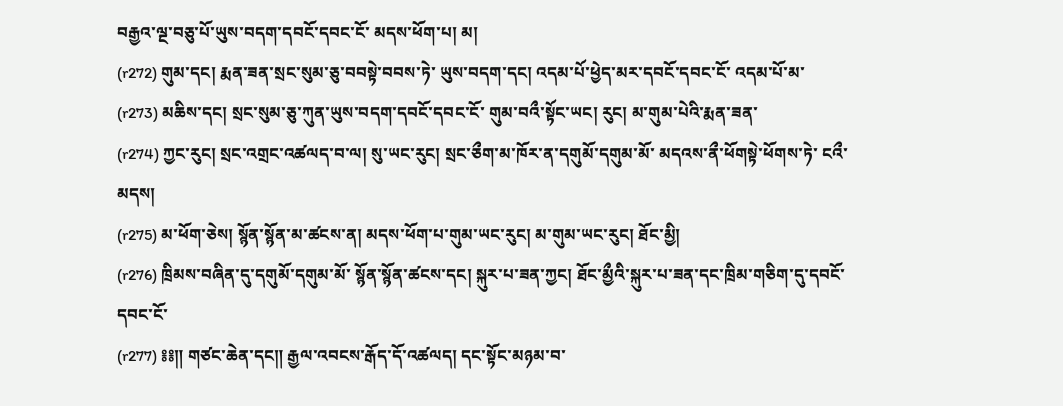བརྒྱའ་ལྔ་བཅུ་པོ་ཡུས་བདག་དབངོ་དབང་ངོ་ མདས་ཕོག་པ། མ།
(r272) གུམ་དང། རྨན་ཟན་སྲང་སུམ་ཅུ་བབསྟེ་བབས་ཏེ་ ཡུས་བདག་དང། འདམ་པོ་ཕྱེད་མར་དབངོ་དབང་ངོ་ འདམ་པོ་མ་
(r273) མཆིས་དང། སྲང་སུམ་ཅུ་ཀུན་ཡུས་བདག་དབངོ་དབང་ངོ་ གུམ་བའྀ་སྟོང་ཡང། རུང། མ་གུམ་པེའི་རྨན་ཟན་
(r274) ཀྱང་རུང། སྲང་འགྲང་འཚལད་བ་ལ། སུ་ཡང་རུང། སྲང་ཅྀག་མ་ཁོར་ན་དགུམོ་དགུམ་མོ་ མདའས་ནྀ་ཕོགསྟེ་ཕོགས་ཏེ་ ངའྀ་མདས།
(r275) མ་ཕོག་ཅེས། སྙོན་སྙོན་མ་ཚངས་ན། མདས་ཕོག་པ་གུམ་ཡང་རུང། མ་གུམ་ཡང་རུང། ཐོང་མྱི།
(r276) ཁྲིམས་བཞིན་དུ་དགུམོ་དགུམ་མོ་ སྙོན་སྙོན་ཚངས་དང། སྐུར་པ་ཟན་ཀྱང། ཐོང་མྱྀའི་སྐུར་པ་ཟན་དང་ཁྲིམ་གཅིག་དུ་དབངོ་དབང་ངོ་
(r277) ༔༔༎ གཙང་ཆེན་དང༎ རྒྱལ་འབངས་རྒོད་དོ་འཚལད། དང་སྟོང་མཉམ་བ་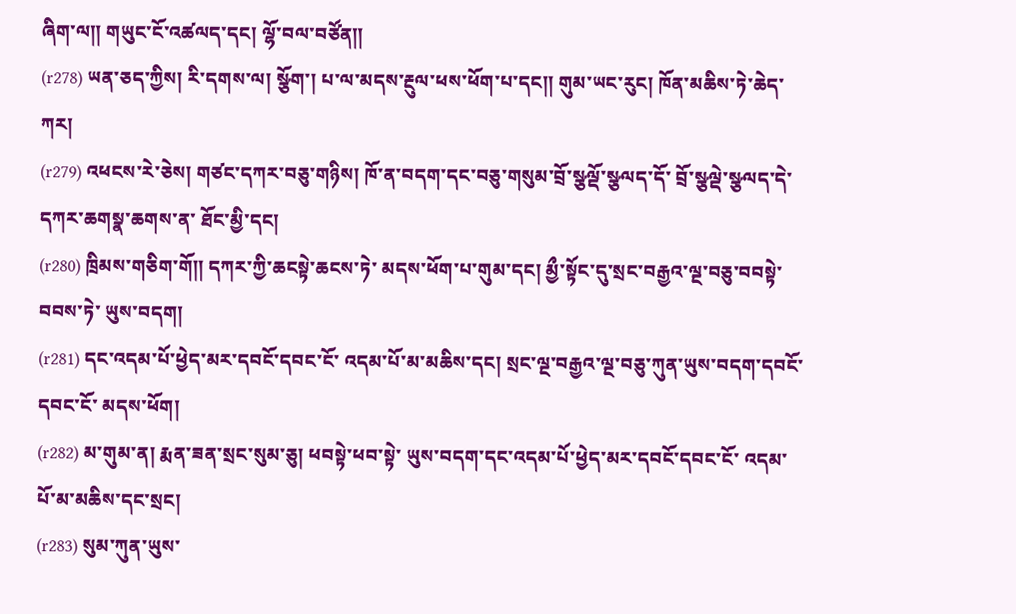ཞིག་ལ༎ གཡུང་ངོ་འཚལད་དང། ལྷོ་བལ་བཙོན༎
(r278) ཡན་ཅད་ཀྱིས། རི་དགས་ལ། སྩོག་། པ་ལ་མདས་རྔུལ་ཕས་ཕོག་པ་དང༎ གུམ་ཡང་རུང། ཁོན་མཆིས་ཏེ་ཆེད་ཀར།
(r279) འཕངས་རེ་ཅེས། གཙང་དཀར་བཅུ་གཉིས། ཁོ་ན་བདག་དང་བཅུ་གསུམ་བྲོ་སྩལྡོ་སྩལད་དོ་ བྲོ་སྩལྡེ་སྩལད་དེ་ དཀར་ཆགསྣ་ཆགས་ན་ ཐོང་མྱི་དང།
(r280) ཁྲིམས་གཅིག་གོ༎ དཀར་ཀྱི་ཆངསྟེ་ཆངས་ཏེ་ མདས་ཕོག་པ་གུམ་དང། མྱྀ་སྟོང་དུ་སྲང་བརྒྱའ་ལྔ་བཅུ་བབསྟེ་བབས་ཏེ་ ཡུས་བདག།
(r281) དང་འདམ་པོ་ཕྱེད་མར་དབངོ་དབང་ངོ་ འདམ་པོ་མ་མཆིས་དང། སྲང་ལྔ་བརྒྱའ་ལྔ་བཅུ་ཀུན་ཡུས་བདག་དབངོ་དབང་ངོ་ མདས་ཕོག།
(r282) མ་གུམ་ན། རྨན་ཟན་སྲང་སུམ་ཅུ། ཕབསྟེ་ཕབ་སྟེ་ ཡུས་བདག་དང་འདམ་པོ་ཕྱེད་མར་དབངོ་དབང་ངོ་ འདམ་པོ་མ་མཆིས་དང་སྲང།
(r283) སུམ་ཀུན་ཡུས་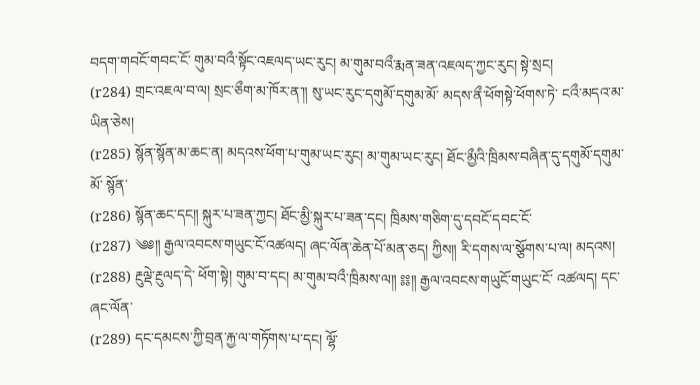བདག་གབངོ་གབང་ངོ་ གུམ་བའྀ་སྟོང་འཇལད་ཡང་རུང། མ་གུམ་བའྀ་རྨན་ཟན་འཇལད་ཀྱང་རུང། སྟེ་སྲང།
(r284) གྲང་འཇལ་བ་ལ། སྲང་ཅྀག་མ་ཁོར་ན་༎ སུ་ཡང་རུང་དགུམོ་དགུམ་མོ་ མདས་ནྀ་ཕོགསྟེ་ཕོགས་ཏེ་ ངའྀ་མདའ་མ་ཡིན་ཅེས།
(r285) སྙོན་སྙོན་མ་ཆང་ན། མདའས་ཕོག་པ་གུམ་ཡང་རུང། མ་གུམ་ཡང་རུང། ཐོང་མྱྀའི་ཁྲིམས་བཞིན་དུ་དགུམོ་དགུམ་མོ་ སྙོན་
(r286) སྙོན་ཆང་དང༎ སྐུར་པ་ཟན་ཀྱང། ཐོང་མྱི་སྐུར་པ་ཟན་དང། ཁྲིམས་གཅིག་དུ་དབངོ་དབང་ངོ་
(r287) ༄༅༎ རྒྱལ་འབངས་གཡུང་ངོ་འཚལད། ཞང་ལོན་ཆེན་པོ་མན་ཅད། ཀྱིས༎ རི་དགས་ལ་སྩོགས་པ་ལ། མདའས།
(r288) རྔུལྡེ་རྔུལད་དེ་ ཕོག་སྟེ། གུམ་བ་དང། མ་གུམ་བའྀ་ཁྲིམས་ལ༎ ༔༔༎ རྒྱལ་འབངས་གཡུངོ་གཡུང་ངོ་ འཚལད། དང་ཞང་ལོན་
(r289) དང་དམངས་ཀྱི་བྲན་རྐྱ་ལ་གཏོགས་པ་དང། ལྷོ་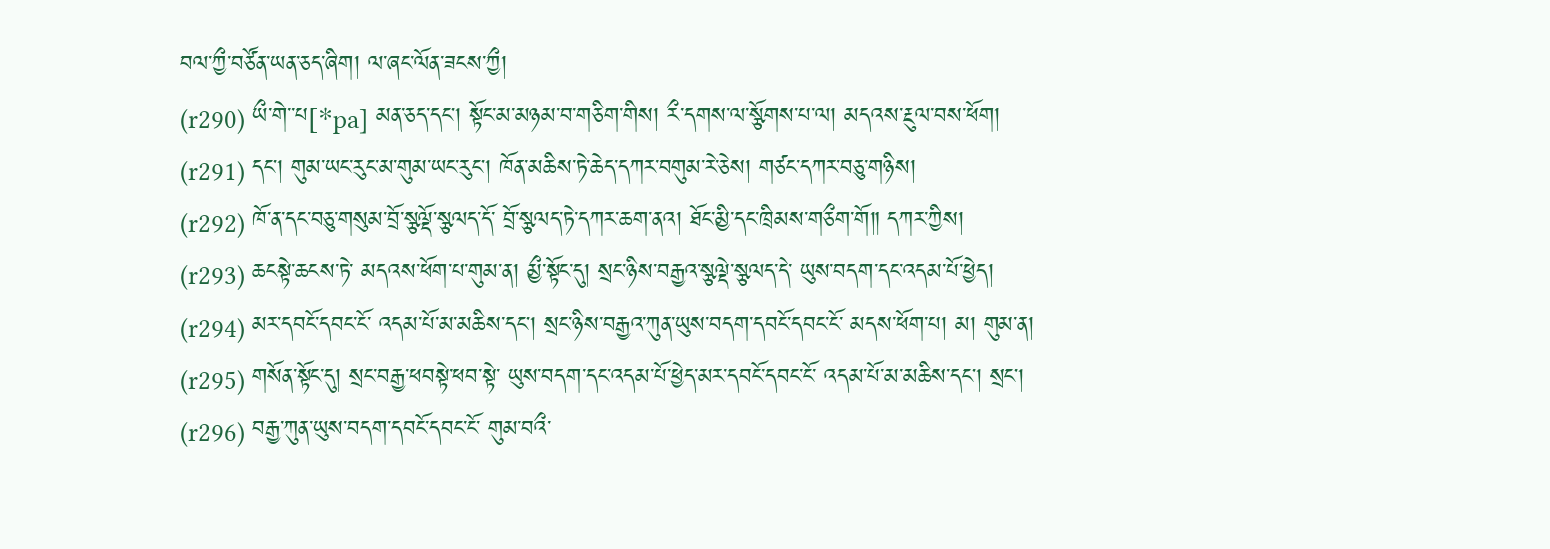བལ་ཀྱྀ་བཙོན་ཡན་ཅད་ཞིག། ལ་ཞང་ལོན་ཟངས་ཀྱྀ།
(r290) ཡྀ་གེ་་པ[*pa] མན་ཅད་དང། སྟོང་མ་མཉམ་བ་གཅིག་གིས། རྀ་དགས་ལ་སྩོགས་པ་ལ། མདའས་རྔུལ་བས་ཕོག།
(r291) དང། གུམ་ཡང་རུང་མ་གུམ་ཡང་རུང། ཁོན་མཆིས་ཏེ་ཆེད་དཀར་བགུམ་རེ་ཅེས། གཙང་དཀར་བཅུ་གཉིས།
(r292) ཁོ་ན་དང་བཅུ་གསུམ་བྲོ་སྩལྡོ་སྩལད་དོ་ བྲོ་སྩལད་ཏེ་དཀར་ཆག་ནའ། ཐོང་མྱི་དང་ཁྲིམས་གཅྀག་གོ༎ དཀར་ཀྱིས།
(r293) ཆངསྟེ་ཆངས་ཏེ་ མདའས་ཕོག་པ་གུམ་ན། མྱྀ་སྟོང་དུ། སྲང་ཉིས་བརྒྱའ་སྩལྡེ་སྩལད་དེ་ ཡུས་བདག་དང་འདམ་པོ་ཕྱེད།
(r294) མར་དབངོ་དབང་ངོ་ འདམ་པོ་མ་མཆིས་དང། སྲང་ཉིས་བརྒྱའ་ཀུན་ཡུས་བདག་དབངོ་དབང་ངོ་ མདས་ཕོག་པ། མ། གུམ་ན།
(r295) གསོན་སྟོང་དུ། སྲང་བརྒྱ་ཕབསྟེ་ཕབ་སྟེ་ ཡུས་བདག་དང་འདམ་པོ་ཕྱེད་མར་དབངོ་དབང་ངོ་ འདམ་པོ་མ་མཆིས་དང། སྲང།
(r296) བརྒྱ་ཀུན་ཡུས་བདག་དབངོ་དབང་ངོ་ གུམ་བའྀ་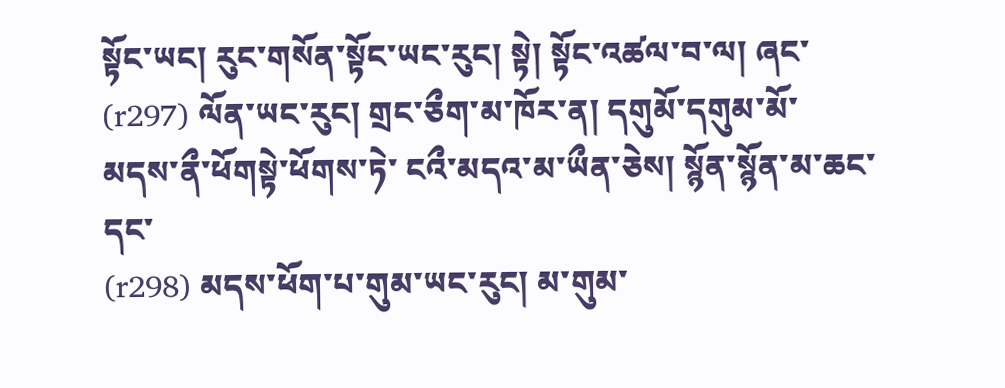སྟོང་ཡང། རུང་གསོན་སྟོང་ཡང་རུང། སྟེ། སྟོང་འཚལ་བ་ལ། ཞང་
(r297) ལོན་ཡང་རུང། གྲང་ཅྀག་མ་ཁོར་ན། དགུམོ་དགུམ་མོ་ མདས་ནྀ་ཕོགསྟེ་ཕོགས་ཏེ་ ངའྀ་མདའ་མ་ཡྀན་ཅེས། སྙོན་སྙོན་མ་ཆང་དང་
(r298) མདས་ཕོག་པ་གུམ་ཡང་རུང། མ་གུམ་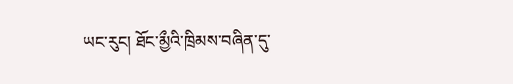ཡང་རུང། ཐོང་མྱྀའི་ཁྲིམས་བཞིན་དུ་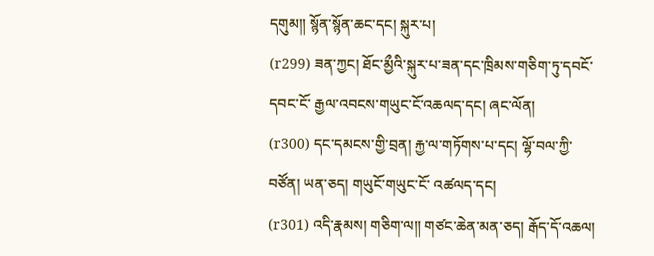དགུམ༎ སྙོན་སྙོན་ཆང་དང། སྐུར་པ།
(r299) ཟན་ཀྱང། ཐོང་མྱྀའི་སྐུར་པ་ཟན་དང་ཁྲིམས་གཅིག་ཏུ་དབངོ་དབང་ངོ་ རྒྱལ་འབངས་གཡུང་ངོ་འཆལད་དང། ཞང་ལོན།
(r300) དང་དམངས་གྱི་བྲན། རྐྱ་ལ་གཏོགས་པ་དང། ལྷོ་བལ་ཀྱི་བཙོན། ཡན་ཅད། གཡུངོ་གཡུང་ངོ་ འཚལད་དང།
(r301) འདི་རྣམས། གཅིག་ལ༎ གཙང་ཆེན་མན་ཅད། རྒོད་དོ་འཆལ།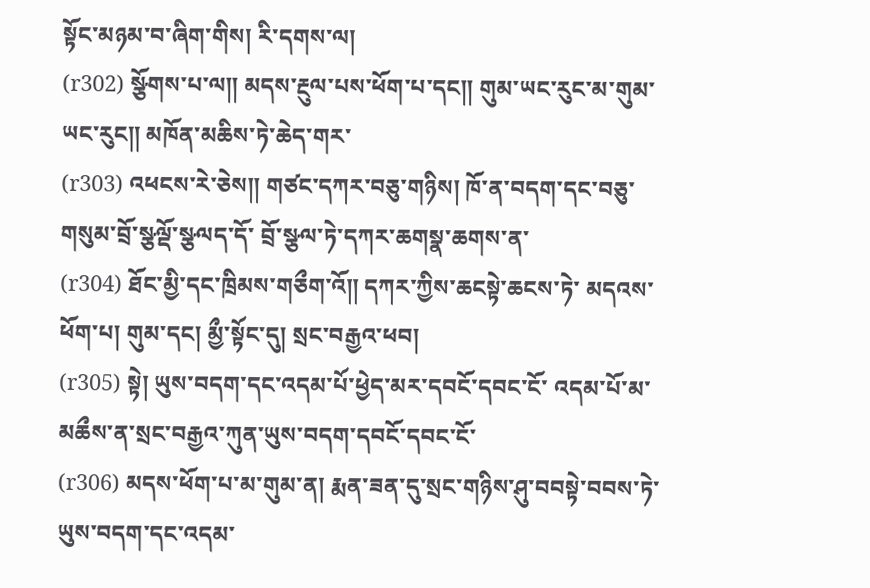སྟོང་མཉམ་བ་ཞིག་གིས། རི་དགས་ལ།
(r302) སྩོགས་པ་ལ༎ མདས་རྔུལ་པས་ཕོག་པ་དང༎ གུམ་ཡང་རུང་མ་གུམ་ཡང་རུང༎ མཁོན་མཆིས་ཏེ་ཆེད་གར་
(r303) འཕངས་རེ་ཅེས༎ གཙང་དཀར་བཅུ་གཉིས། ཁོ་ན་བདག་དང་བཅུ་གསུམ་བྲོ་སྩལྡོ་སྩལད་དོ་ བྲོ་སྩལ་ཏེ་དཀར་ཆགསྣ་ཆགས་ན་
(r304) ཐོང་མྱི་དང་ཁྲིམས་གཅྀག་འོ༎ དཀར་ཀྱིས་ཆངསྟེ་ཆངས་ཏེ་ མདའས་ཕོག་པ། གུམ་དང། མྱྀ་སྟོང་དུ། སྲང་བརྒྱའ་ཕབ།
(r305) སྟེ། ཡུས་བདག་དང་འདམ་པོ་ཕྱེད་མར་དབངོ་དབང་ངོ་ འདམ་པོ་མ་མཆྀས་ན་སྲང་བརྒྱའ་ཀུན་ཡུས་བདག་དབངོ་དབང་ངོ་
(r306) མདས་ཕོག་པ་མ་གུམ་ན། རྨན་ཟན་དུ་སྲང་གཉིས་ཤུ་བབསྟེ་བབས་ཏེ་ ཡུས་བདག་དང་འདམ་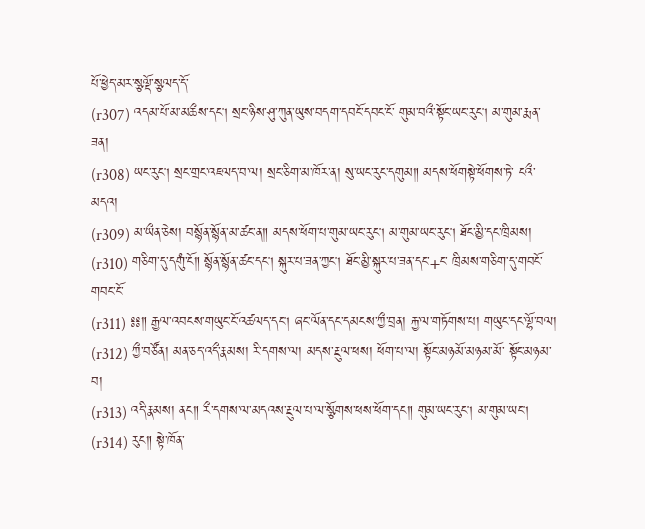པོ་ཕྱེད་མར་སྩལྡོ་སྩལད་དོ་
(r307) འདམ་པོ་མ་མཆྀས་དང། སྲང་ཉིས་ཤུ་ཀུན་ཡུས་བདག་དབངོ་དབང་ངོ་ གུམ་བའྀ་སྟོང་ཡང་རུང། མ་གུམ་རྨན་ཟན།
(r308) ཡང་རུང། སྲང་གྲང་འཇལད་བ་ལ། སྲང་ཅིག་མ་ཁོར་ན། སུ་ཡང་རུང་དགུམ༎ མདས་ཕོགསྟེ་ཕོགས་ཏེ་ ངའྀ་མདའ།
(r309) མ་ཡྀན་ཅེས། བསྙོན་སྙོན་མ་ཚང་ན༎ མདས་ཕོག་པ་གུམ་ཡང་རུང། མ་གུམ་ཡང་རུང། ཐོང་མྱི་དང་ཁྲིམས།
(r310) གཅིག་དུ་དགུཾ་ངོ༎ སྙོན་སྙོན་ཚང་དང། སྐུར་པ་ཟན་ཀྱང། ཐོང་མྱི་སྐུར་པ་ཟན་དང་+ང་ ཁྲིམས་གཅིག་དུ་གབངོ་གབང་ངོ་
(r311) ༔༔༎ རྒྱལ་འབངས་གཡུང་ངོ་འཚལད་དང། ཞང་ལོན་དང་དམངས་ཀྱྀ་བྲན། རྐྱ་ལ་གཏོགས་པ། གཡུང་དང་ལྷོ་བལ།
(r312) ཀྱྀ་བཙོན། མན་ཅད་འདྀ་རྣམས། རི་དགས་ལ། མདས་རྔུལ་ཕས། ཕོག་པ་ལ། སྟོང་མཉམོ་མཉམ་མོ་ སྟོང་མཉམ་བ།
(r313) འདི་རྣམས། ནང༎ རྀ་དགས་ལ་མདའས་རྔུལ་པ་ལ་སྩོགས་ཕས་ཕོག་དང༎ གུམ་ཡང་རུང། མ་གུམ་ཡང།
(r314) རུང༎ སྟེ་ཁོན་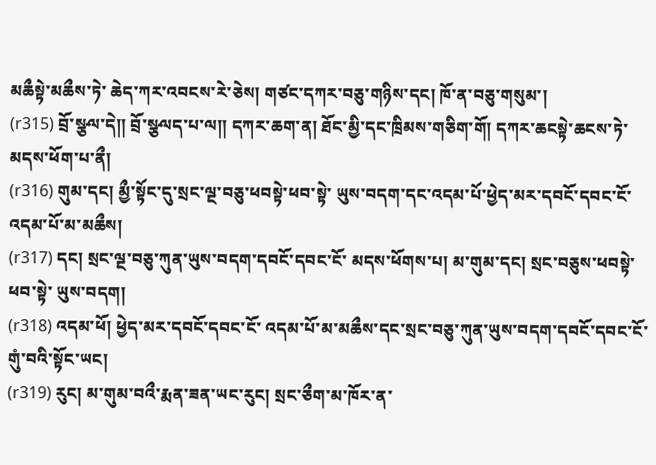མཆྀསྟེ་མཆྀས་ཏེ་ ཆེད་ཀར་འབངས་རེ་ཅེས། གཙང་དཀར་བཅུ་གཉིས་དང། ཁོ་ན་བཅུ་གསུམ་།
(r315) བྲོ་སྩལ་དེ༎ བྲོ་སྩལད་པ་ལ༎ དཀར་ཆག་ན། ཐོང་མྱི་དང་ཁྲིམས་གཅིག་གོ། དཀར་ཆངསྟེ་ཆངས་ཏེ་ མདས་ཕོག་པ་ནྀ།
(r316) གུམ་དང། མྱྀ་སྟོང་དུ་སྲང་ལྔ་བཅུ་ཕབསྟེ་ཕབ་སྟེ་ ཡུས་བདག་དང་འདམ་པོ་ཕྱེད་མར་དབངོ་དབང་ངོ་ འདམ་པོ་མ་མཆྀས།
(r317) དང། སྲང་ལྔ་བཅུ་ཀུན་ཡུས་བདག་དབངོ་དབང་ངོ་ མདས་ཕོགས་པ། མ་གུམ་དང། སྲང་བཅུས་ཕབསྟེ་ཕབ་སྟེ་ ཡུས་བདག།
(r318) འདམ་ཕོ། ཕྱེད་མར་དབངོ་དབང་ངོ་ འདམ་པོ་མ་མཆྀས་དང་སྲང་བཅུ་ཀུན་ཡུས་བདག་དབངོ་དབང་ངོ་ གུཾ་བའི་སྟོང་ཡང།
(r319) རུང། མ་གུམ་བའྀ་རྨན་ཟན་ཡང་རུང། སྲང་ཅྀག་མ་ཁོར་ན་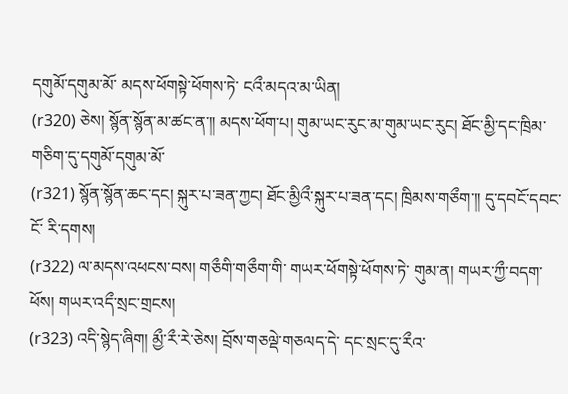དགུམོ་དགུམ་མོ་ མདས་ཕོགསྟེ་ཕོགས་ཏེ་ ངའྀ་མདའ་མ་ཡིན།
(r320) ཅེས། སྙོན་སྙོན་མ་ཚང་ན་༎ མདས་ཕོག་པ། གུམ་ཡང་རུང་མ་གུམ་ཡང་རུང། ཐོང་མྱི་དང་ཁྲིམ་གཅིག་དུ་དགུམོ་དགུམ་མོ་
(r321) སྙོན་སྙོན་ཆང་དང། སྐུར་པ་ཟན་ཀྱང། ཐོང་མྱིའྀ་སྐུར་པ་ཟན་དང། ཁྲིམས་གཅྀག་༎ དུ་དབངོ་དབང་ངོ་ རི་དགས།
(r322) ལ་མདས་འཕངས་བས། གཅྀགི་གཅྀག་གི་ གཡར་ཕོགསྟེ་ཕོགས་ཏེ་ གུམ་ན། གཡར་ཀྱྀ་བདག་ཕོས། གཡར་འདྀ་སྲང་གྲངས།
(r323) འདི་སྙེད་ཞིག། མྱྀ་རྀ་རེ་ཅེས། བྲོས་གཅལྡེ་གཅལད་དེ་ དང་སྲང་དུ་རྀའ་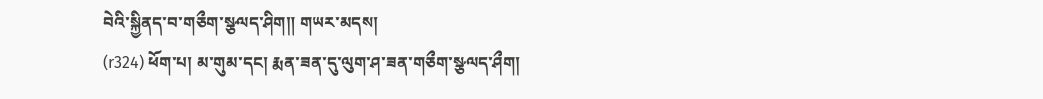བེའི་སྐྱིནད་བ་གཅྀག་སྩལད་ཤིག༎ གཡར་མདས།
(r324) ཕོག་པ། མ་གུམ་དང། རྨན་ཟན་དུ་ལུག་ཤ་ཟན་གཅྀག་སྩལད་ཤྀག།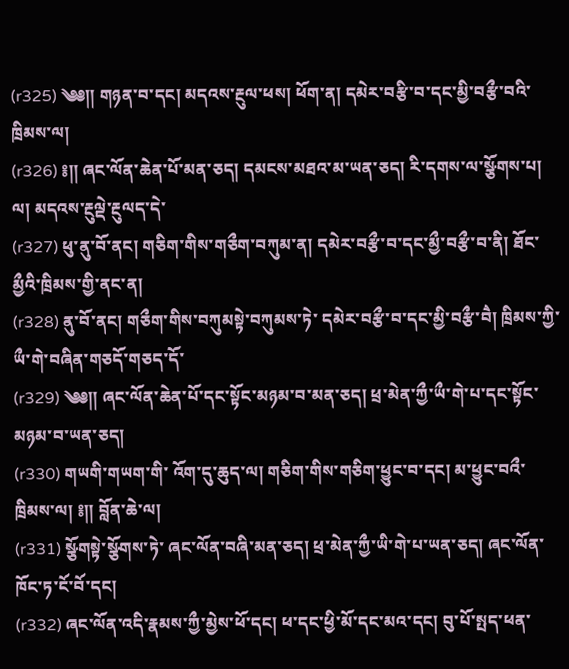(r325) ༄༅༎ གཉན་བ་དང། མདའས་རྔུལ་ཕས། ཕོག་ན། དམེར་བརྩི་བ་དང་མྱི་བརྩྀ་བའི་ཁྲིམས་ལ།
(r326) ༔༎ ཞང་ལོན་ཆེན་པོ་མན་ཅད། དམངས་མཐའ་མ་ཡན་ཅད། རི་དགས་ལ་སྩོགས་པ། ལ། མདའས་རྔུལྡེ་རྔུལད་དེ་
(r327) ཕུ་ནུ་བོ་ནང། གཅིག་གིས་གཅྀག་བཀུམ་ན། དམེར་བརྩྀ་བ་དང་མྱྀ་བརྩྀ་བ་ནི། ཐོང་མྱྀའི་ཁྲིམས་གྱི་ནང་ན།
(r328) ནུ་བོ་ནང། གཅྀག་གིས་བཀུམསྟེ་བཀུམས་ཏེ་ དམེར་བརྩྀ་བ་དང་མྱི་བརྩྀ་བཻ། ཁྲིམས་ཀྱི་ཡྀ་གེ་བཞིན་གཅདོ་གཅད་དོ་
(r329) ༄༅༎ ཞང་ལོན་ཆེན་པོ་དང་སྟོང་མཉམ་བ་མན་ཅད། ཕྲ་མེན་ཀྱྀ་ཡྀ་གེ་པ་དང་སྟོང་མཉམ་བ་ཡན་ཅད།
(r330) གཡགི་གཡག་གི་ འོག་དུ་ཆུད་ལ། གཅིག་གིས་གཅིག་ཕྱུང་བ་དང། མ་ཕྱུང་བའྀ་ཁྲིམས་ལ། ༔༎ བློན་ཆེ་ལ།
(r331) སྩོགསྟེ་སྩོགས་ཏེ་ ཞང་ལོན་བཞི་མན་ཅད། ཕྲ་མེན་ཀྱྀ་ཡི་གེ་པ་ཡན་ཅད། ཞང་ལོན་ཁོང་ཏ་ངོ་བོ་དང།
(r332) ཞང་ལོན་འདི་རྣམས་ཀྱྀ་མྱེས་ཕོ་དང། ཕ་དང་ཕྱི་མོ་དང་མའ་དང། བུ་པོ་སྤད་ཕན་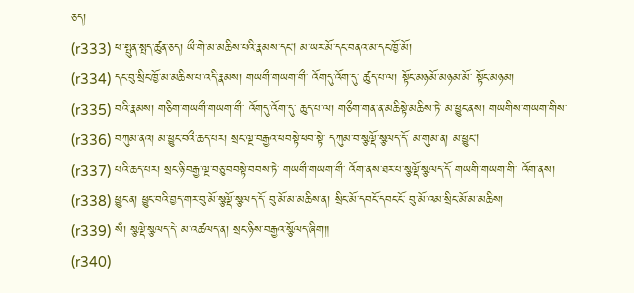ཅད།
(r333) ཕ་སྤུན་སྤད་ཚུན་ཅད། ཡྀ་གེ་མ་མཆིས་པའི་རྣམས་དང། མ་ཡར་མོ་དང་བནའ་མ་དང་ཁྱོ་མོ།
(r334) དང་བུ་སྲིང་ཁྱོ་མ་མཆིས་པ་འདི་རྣམས། གཡགྀ་གཡག་གྀ་ འོགདུ་འོག་དུ་ ཚུད་པ་ལ། སྟོང་མཉམོ་མཉམ་མོ་ སྟོང་མཉམ།
(r335) བའི་རྣམས། གཅིག་གཡགྀ་གཡག་གྀ་ འོགདུ་འོག་དུ་ ཆུད་པ་ལ། གཅྀག་གན་ན་མཆིསྟེ་མཆིས་ཏེ་ མ་ཕྱུང་ནས། གཡགིས་གཡག་གིས་
(r336) བཀུམ་ནའ། མ་ཕྱུང་བའྀ་ཆད་པར། སྲང་ལྔ་བརྒྱའ་ཕབསྟེ་ཕབ་སྟེ་ དཀུམ་བ་སྩལྡོ་སྩལད་དོ་ མ་གུམ་ན། མ་ཕྱུང།
(r337) པའི་ཆད་པར། སྲང་ཉི་བརྒྱ་ལྔ་བཅུ་བབསྟེ་བབས་ཏེ་ གཡགྀ་གཡག་གྀ་ འོག་ནས་ཐར་པ་སྩལྡོ་སྩལད་དོ་ གཡགི་གཡག་གི་ འོག་ནས།
(r338) ཕྱུང་ན། ཕྱུང་བའི་བྱད་གར་བུ་མོ་སྩལྡོ་སྩལད་དོ་ བུ་མོ་མ་མཆིས་ན། སྲིང་མོ་དབངོ་དབང་ངོ་ བུ་མོ་འམ་སྲིང་མོ་མ་མཆིས།
(r339) སཾ། སྩལྡེ་སྩལད་དེ་ མ་འཚལད་ན། སྲང་ཉིས་བརྒྱའ་སྩོལད་ཞིག༎
(r340)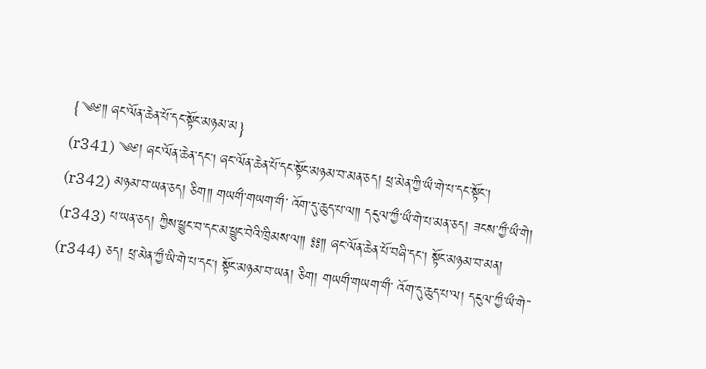{༄༅༎ ཞང་ལོན་ཆེན་པོ་དང་སྟོང་མཉམ་མ}
(r341) ༄༅། ཞང་ལོན་ཆེན་དང། ཞང་ལོན་ཆེན་པོ་དང་སྟོང་མཉམ་བ་མན་ཅད། ཕྲ་མེན་ཀྱི་ཡྀ་གེ་པ་དང་སྟོང།
(r342) མཉམ་བ་ཡན་ཅད། ཅིག༎ གཡགྀ་གཡག་གྀ་ འོག་དུ་ཆུད་པ་ལ༎ དངུལ་ཀྱྀ་ཡྀ་གེ་པ་མན་ཅད། ཟངས་ཀྱྀ་ཡྀ་གེ།
(r343) པ་ཡན་ཅད། ཀྱིས་ཕྱུང་བ་དང་མ་ཕྱུང་བེའི་ཁྲིམས་ལ༎ ༔༔༎ ཞང་ལོན་ཆེན་པོ་བཞི་དང། སྟོང་མཉམ་བ་མན།
(r344) ཅད། ཕྲ་མེན་ཀྱྀ་ཡི་གེ་པ་དང། སྟོང་མཉམ་བ་ཡན། ཅིག། གཡགྀ་གཡག་གྀ་ འོག་དུ་ཆུད་པ་ལ། དངུལ་ཀྱྀ་ཡྀ་གེ་་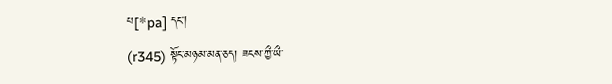པ[*pa] དང།
(r345) སྟོང་མཉམ་མན་ཅད། ཟངས་ཀྱྀ་ཡྀ་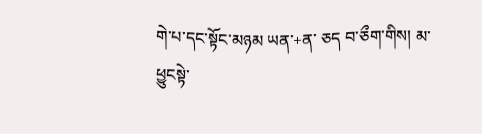གེ་པ་དང་སྟོང་མཉམ ཡན་+ན་ ཅད བ་ཅྀག་གིས། མ་ཕྱུངསྟེ་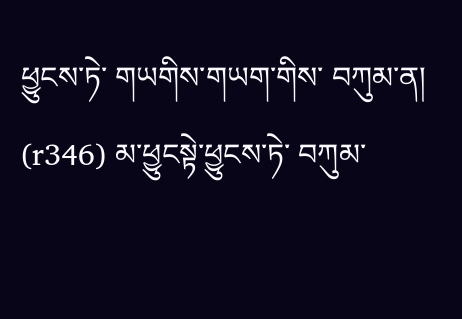ཕྱུངས་ཏེ་ གཡགིས་གཡག་གིས་ བཀུམ་ན།
(r346) མ་ཕྱུངསྟེ་ཕྱུངས་ཏེ་ བཀུམ་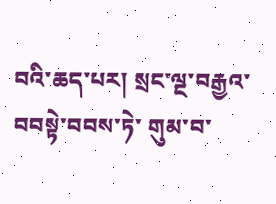བའི་ཆད་པར། སྲང་ལྔ་བརྒྱའ་བབསྟེ་བབས་ཏེ་ གུམ་བ་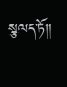སྩལད་ཏོ༎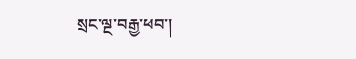སྲང་ལྔ་བརྒྱ་ཕབ་།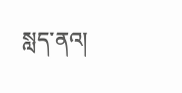སླད་ནའ།